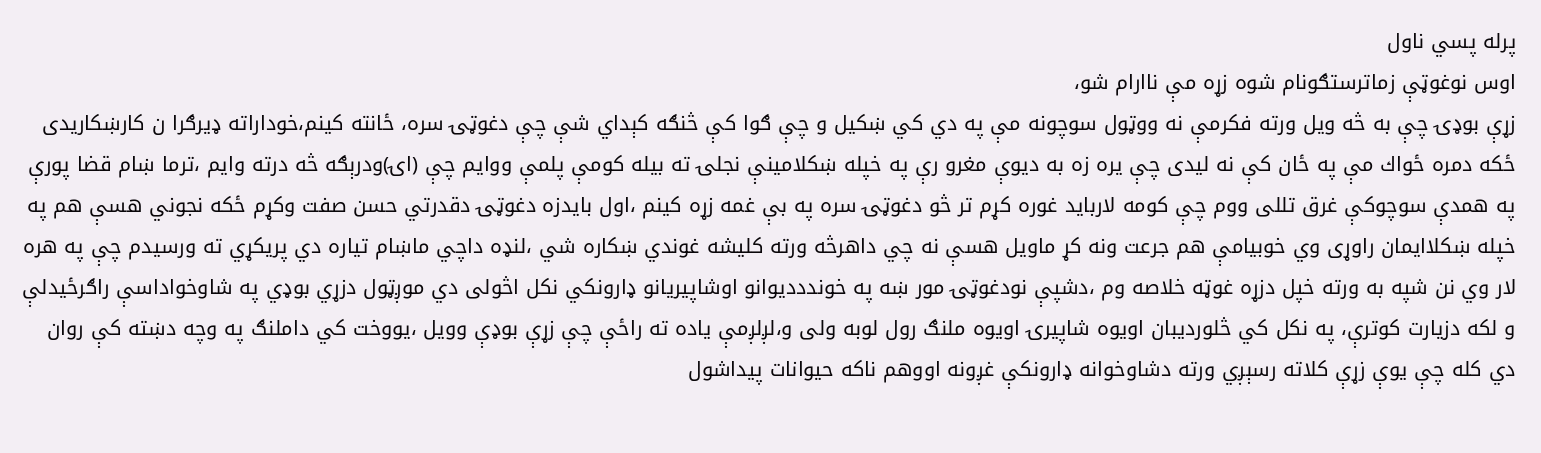پرله پسي ناول
اوس نوغوټې زماترستګونام شوه زړه مې ناارام شو،
زړې بوډۍ چې به څه ويل ورته فكرمې نه ووټول سوچونه مې په دي كي ښكيل و چې ګوا كې څنګه كېداي شې چې دغوټۍ سره، ځانته كينم،خوداراته ډيرګرا ن كارښكاريدى ځكه دمره ځواك مې په ځان كې نه ليدى چې يره زه به ديوې مغرو رې په خپله ښكلامينې نجلۍ ته بيله كومې پلمې ووايم چې (اۍ)ودرېګه څه درته وايم ،ترما ښام قضا پورې په همدې سوچوكې غرق تللى ووم چې كومه لاربايد غوره كړم تر څو دغوټۍ سره په بې غمه زړه كينم ،اول بايدزه دغوټۍ دقدرتي حسن صفت وكړم ځكه نجوني هسې هم په خپله ښكلاايمان راوړى وي خوبيامې هم جرعت ونه كړ ماويل هسې نه چي داهرڅه ورته كليشه غوندي ښكاره شي ،لنډه داچي ماښام تياره دي پريكړي ته ورسيدم چې په هره لار وي نن شپه به ورته خپل دزړه غوټه خلاصه وم ،دشپې نودغوټۍ مور ښه په خونددديوانو اوشاپيريانو ډارونكي نكل اڅولى دي موږټول دزړي بوډي په شاوخواداسې راګرځيدلې و لكه دزيارت كوترې، په نكل كي څلورديبان اويوه شاپيرۍ اويوه ملنګ رول لوبه ولى و،لږلږمې ياده ته راځې چې زړې بوډې وويل ،يووخت كي داملنګ په وچه دښته كې روان دي كله چې يوې زړې كلاته رسېږي ورته دشاوخوانه ډارونكې غږونه اووهم ناكه حيوانات پيداشول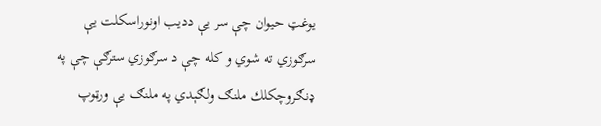يوغټ حيوان چې سر يې دديب اونوراسكلت يې سرګوزي ته شوي و كله چې د سرګوزي سترګې چې په ډنګروچكلك ملنګ ولګېدي په ملنګ يې ورټوپ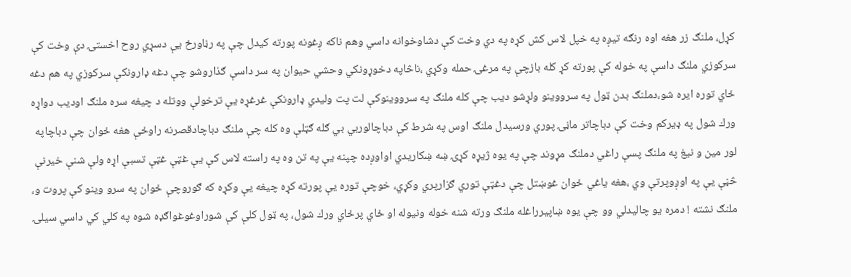كړل، ملنګ زر هغه اوه رنګه تيږه په خپل لاس كش كړه په دي وخت كې دشاوخوانه داسي وهم ناكه ږغونه پورته كيدل چې په رڼاورځ يې دسړي روح اخستۍ دې وخت كې سركوزي ملنګ داسې په خوله كې پورته كړ كله بازچې په مرغۍ حمله وكړي ،ناڅاپه دخوړونكي وحشي حيوان په سر داسې ګذاروشو چې دغه ډارونكې سركوزي په هم دغه ځاي توره ايره شو،دملنګ بدن ټول په سرووينو ولړشو ديب چې كله ملنګ په سرووينوكې لت پت وليدي ډارونكې غرغړه يې ترخولې ووتله د چيغه سره ملنګ اوديب دواړه ورك شول په ډيركم وخت كې دباچاتر ماڼۍ پوري ورسيدل ملنګ اوس په شرط كې دباچالوربي بي ګله ګټلې وه كله چې ملنګ دباچادقصرنه راوځې هغه ځوان چې دباچاپه لور مين و نيغ په ملنګ پسې راغي دملنګ مړوند چې په يوه ژيړه كړۍ ښه ښكاريدي اواوږده چپنه يې په تن وه په راسته لاس كې يې غټې غټې تسبې اړه ولې شنې خيرنې څڼې يې په اوږوپرتې وي ،هغه ياغي ځوان غوښتل چې دغټې توري ګزارپري وكړي، خوچې توره يې پورته كړه چيغه يې وكړه كه ګوروچې ځوان په سرو وينو كې پروت و، ملنګ نشته ! دمره يو چاليدلي وو چې يوه ښاپيرراغله ملنګ ورته شنه خوله ونيوله او ځاي پرځاي ورك شول، په ټول كلې كې شوراوغوغواګډه شوه په كلي كي داسي سيلۍ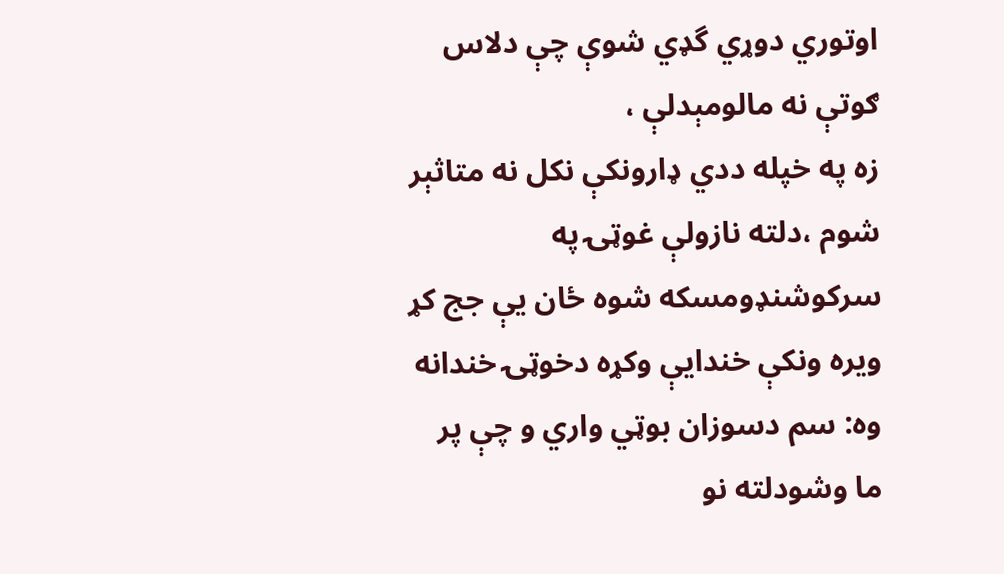اوتوري دوړي گډي شوې چې دلاس ګوتې نه مالومېدلې ،
زه په خپله ددي ډارونكې نكل نه متاثېر شوم ،دلته نازولې غوټۍ په سركوشنډومسكه شوه ځان يې جج كړ ويره ونكې خندايې وكړه دخوټۍ خندانه وه: سم دسوزان بوټي واري و چې پر ما وشودلته نو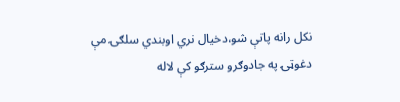نكل رانه پاتې شو،دخيال نري اوبندي سلګۍ مې دغوټۍ په جادوګرو سترګو كې لاله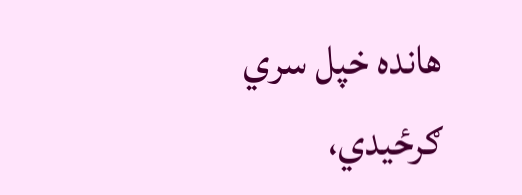هانده خپل سري ګرځيدي،